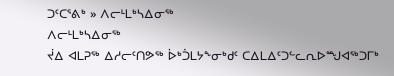ᑐᑦᑕᕐᕕᒃ » ᐱᓕᒻᒪᒃᓴᐃᓂᖅ
ᐱᓕᒻᒪᒃᓴᐃᓂᖅ
ᔫᐃ ᐊᒪᕈᖅ ᐃᓱᓕᑦᑎᕗᖅ ᐆᒃᑑᒪᔭᖕᓂᒃᑯᑦ ᑕᐃᒪᐃᑦᑐᓪᓚᕆᐅᙳᐊᖅᑐᒥᒃ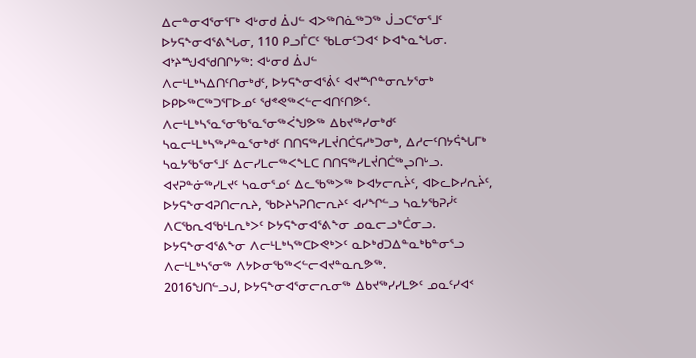ᐃᓕᓐᓂᐊᕐᓂᕐᒥᒃ ᐊᒡᓂᑯ ᐄᒍᓪ ᐊᐳᖅᑎᓈᖅᑐᖅ ᒎᓗᑕᕐᓂᕐᒧᑦ ᐅᔭᕋᖕᓂᐊᕐᕕᖓᓂ, 110 ᑭᓗᒦᑕᑦ ᖃᒪᓂᑦᑐᐊᑉ ᐅᐊᖕᓇᖓᓂ. ᐊᔾᔨᙳᐊᖁᑎᒋᔭᖅ: ᐊᒡᓂᑯ ᐄᒍᓪ
ᐱᓕᒻᒪᒃᓴᐃᑎᑦᑎᓂᒃᑯᑦ, ᐅᔭᕋᖕᓂᐊᕐᕖᑦ ᐊᔪᙱᓐᓂᕆᔭᕐᓂᒃ ᐅᑭᐅᖅᑕᖅᑐᕐᒥᐅᓄᑦ ᖁᕝᕙᖅᐸᓪᓕᐊᑎᑦᑎᕗᑦ.
ᐱᓕᒻᒪᒃᓴᕐᓇᕐᓂᖃᕐᓇᕐᓂᖅᐹᖑᕗᖅ ᐃᑲᔪᖅᓯᓂᒃᑯᑦ ᓴᓇᓕᒻᒪᒃᓴᖅᓯᓐᓇᕐᓂᒃᑯᑦ ᑎᑎᕋᖅᓯᒪᔫᑎᑖᕋᓱᒃᑐᓂᒃ, ᐃᓱᓕᑦᑎᔭᕌᖓᒥᒃ ᓴᓇᔭᖃᕐᓂᕐᒧᑦ ᐃᓕᓯᒪᓕᖅᐸᖕᒪᑕ ᑎᑎᕋᖅᓯᒪᔫᑎᑖᖅᖢᑎᒡᓗ. ᐊᔪᕈᓐᓃᖅᓯᒪᔪᑦ ᓴᓇᓂᕐᓄᑦ ᐃᓚᖃᖅᐳᖅ ᐅᐊᔭᓕᕆᔩᑦ, ᐊᐅᓚᐅᓯᕆᔩᑦ, ᐅᔭᕋᖕᓂᐊᕈᑎᓕᕆᔨ, ᖃᐅᔨᓴᕈᑎᓕᕆᔨᑦ ᐊᓯᖏᓪᓗ ᓴᓇᔭᖃᕈᓰᑦ ᐱᑕᖃᕆᐊᖃᒻᒪᕆᒃᐳᑦ ᐅᔭᕋᖕᓂᐊᕐᕕᖕᓂ ᓄᓇᓕᓗᒃᑖᓂᓗ.
ᐅᔭᕋᖕᓂᐊᕐᕕᖕᓂ ᐱᓕᒻᒪᒃᓴᖅᑕᐅᕙᒃᐳᑦ ᓇᐅᒃᑯᑐᐃᓐᓇᒃᑲᓐᓂᕐᓗ ᐱᓕᒻᒪᒃᓴᕐᓂᖅ ᐱᔭᐅᓂᖃᖅᐸᓪᓕᐊᔪᓐᓇᕆᕗᖅ.
2016ᖑᑎᓪᓗᒍ, ᐅᔭᕋᖕᓂᐊᕐᓂᓕᕆᓂᖅ ᐃᑲᔪᖅᓯᓯᒪᕗᑦ ᓄᓇᑦᓯᐊᑉ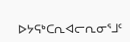ᐅᔭᕋᒃᑕᕆᐊᓕᕆᓂᕐᒧᑦ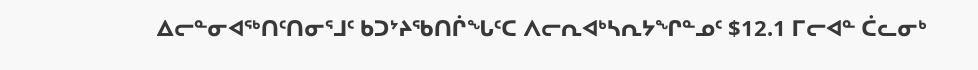ᐃᓕᓐᓂᐊᖅᑎᑦᑎᓂᕐᒧᑦ ᑲᑐᔾᔨᖃᑎᒌᖓᑦᑕ ᐱᓕᕆᐊᒃᓴᕆᔭᖏᓐᓄᑦ $12.1 ᒥᓕᐊᓐ ᑖᓚᓂᒃ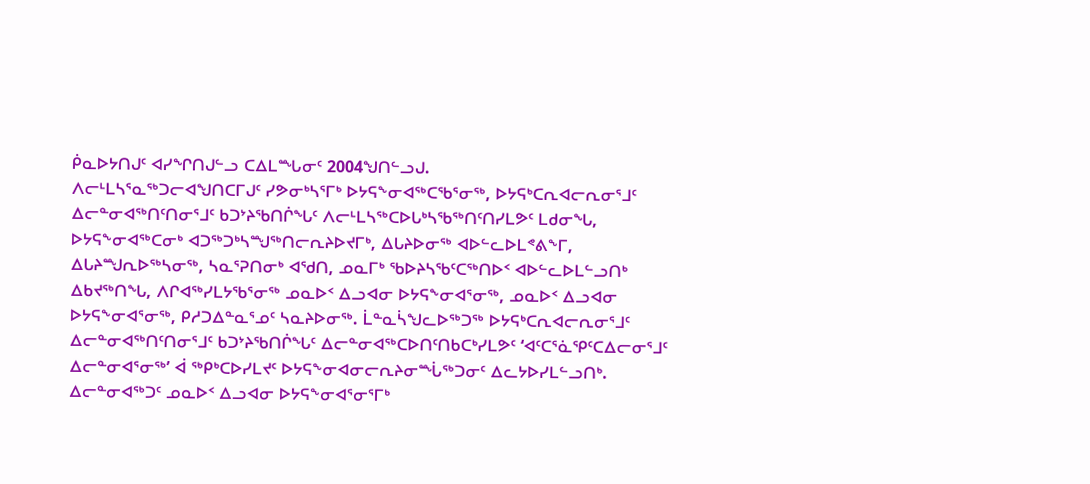ᑮᓇᐅᔭᑎᒍᑦ ᐊᓯᖏᑎᒍᓪᓗ ᑕᐃᒪᙵᓂᑦ 2004ᖑᑎᓪᓗᒍ.
ᐱᓕᒻᒪᓴᕐᓇᖅᑐᓕᐊᖑᑎᑕᒥᒍᑦ ᓯᕗᓂᒃᓴᕐᒥᒃ ᐅᔭᕋᖕᓂᐊᖅᑕᖃᕐᓂᖅ, ᐅᔭᕋᒃᑕᕆᐊᓕᕆᓂᕐᒧᑦ ᐃᓕᓐᓂᐊᖅᑎᑦᑎᓂᕐᒧᑦ ᑲᑐᔾᔨᖃᑎᒌᖓᑦ ᐱᓕᒻᒪᓴᖅᑕᐅᒐᒃᓴᖃᖅᑎᑦᑎᓯᒪᕗᑦ ᒪᑯᓂᖓ, ᐅᔭᕋᖕᓂᐊᖅᑕᓂᒃ ᐊᑐᖅᑐᒃᓴᙳᖅᑎᓕᕆᔨᐅᔪᒥᒃ, ᐃᒐᔨᐅᓂᖅ ᐊᐅᓪᓚᐅᒪᕝᕕᖕᒥ, ᐃᒐᔨᙳᕆᐅᖅᓴᓂᖅ, ᓴᓇᕐᕈᑎᓂᒃ ᐊᖁᑎ, ᓄᓇᒥᒃ ᖃᐅᔨᓴᖃᑦᑕᖅᑎᐅᑉ ᐊᐅᓪᓚᐅᒪᓪᓗᑎᒃ ᐃᑲᔪᖅᑎᖓ, ᐱᒋᐊᖅᓯᒪᔭᖃᕐᓂᖅ ᓄᓇᐅᑉ ᐃᓗᐊᓂ ᐅᔭᕋᖕᓂᐊᕐᓂᖅ, ᓄᓇᐅᑉ ᐃᓗᐊᓂ ᐅᔭᕋᖕᓂᐊᕐᓂᖅ, ᑭᓱᑐᐃᓐᓇᕐᓄᑦ ᓴᓇᔨᐅᓂᖅ. ᒫᓐᓇᓵᖑᓚᐅᖅᑐᖅ ᐅᔭᕋᒃᑕᕆᐊᓕᕆᓂᕐᒧᑦ ᐃᓕᓐᓂᐊᖅᑎᑦᑎᓂᕐᒧᑦ ᑲᑐᔾᔨᖃᑎᒌᖓᑦ ᐃᓕᓐᓂᐊᖅᑕᐅᑎᑦᑎᑲᑕᒃᓯᒪᕗᑦ ‘ᐊᑦᑕᕐᓈᕿᑦᑕᐃᓕᓂᕐᒧᑦ ᐃᓕᓐᓂᐊᕐᓂᖅ’ ᐋ ᖅᑭᒃᑕᐅᓯᒪᔪᑦ ᐅᔭᕋᖕᓂᐊᓂᓕᕆᔨᓂᙶᖅᑐᓂᑦ ᐃᓚᔭᐅᓯᒪᓪᓗᑎᒃ.
ᐃᓕᓐᓂᐊᖅᑐᑦ ᓄᓇᐅᑉ ᐃᓗᐊᓂ ᐅᔭᕋᖕᓂᐊᕐᓂᕐᒥᒃ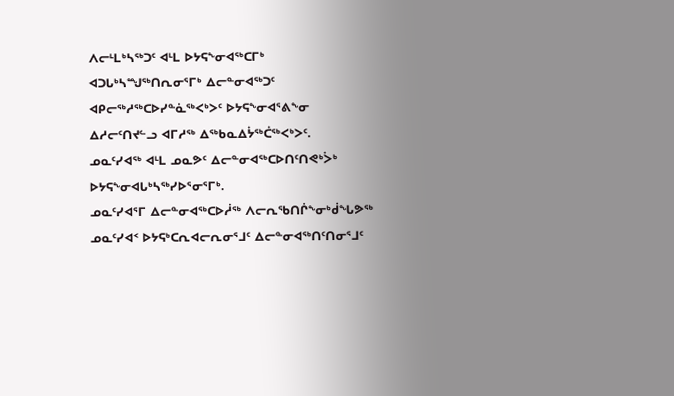ᐱᓕᒻᒪᒃᓴᖅᑐᑦ ᐊᒻᒪ ᐅᔭᕋᖕᓂᐊᖅᑕᒥᒃ ᐊᑐᒐᒃᓴᙳᖅᑎᕆᓂᕐᒥᒃ ᐃᓕᓐᓂᐊᖅᑐᑦ ᐊᑭᓕᖅᓱᖅᑕᐅᓯᓐᓈᖅᐸᒃᐳᑦ ᐅᔭᕋᖕᓂᐊᕐᕕᖕᓂ ᐃᓱᓕᑦᑎᔪᓪᓗ ᐊᒥᓱᖅ ᐃᖅᑲᓇᐃᔮᖅᑖᖅᐸᒃᐳᑦ.
ᓄᓇᑦᓯᐊᖅ ᐊᒻᒪ ᓄᓇᕗᑦ ᐃᓕᓐᓂᐊᖅᑕᐅᑎᑦᑎᕙᒃᐴᒃ ᐅᔭᕋᖕᓂᐊᒐᒃᓴᖅᓯᐅᕐᓂᕐᒥᒃ.
ᓄᓇᑦᓯᐊᕐᒥ ᐃᓕᓐᓂᐊᖅᑕᐅᓲᖅ ᐱᓕᕆᖃᑎᒌᖕᓂᒃᑰᖓᕗᖅ ᓄᓇᑦᓯᐊᑉ ᐅᔭᕋᒃᑕᕆᐊᓕᕆᓂᕐᒧᑦ ᐃᓕᓐᓂᐊᖅᑎᑦᑎᓂᕐᒧᑦ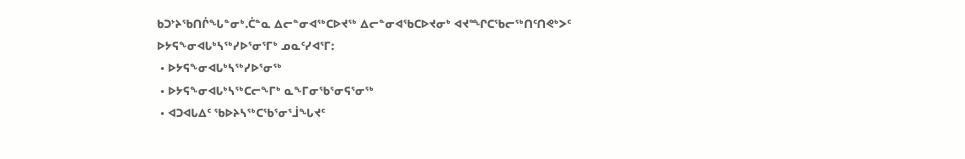ᑲᑐᔾᔨᖃᑎᒌᖓᓐᓂᒃ.ᑖᓐᓇ ᐃᓕᓐᓂᐊᖅᑕᐅᔪᖅ ᐃᓕᓐᓂᐊᖃᑕᐅᔪᓂᒃ ᐊᔪᙱᑕᖃᓕᖅᑎᑦᑎᕙᒃᐳᑦ ᐅᔭᕋᖕᓂᐊᒐᒃᓴᖅᓯᐅᕐᓂᕐᒥᒃ ᓄᓇᑦᓯᐊᕐᒥ:
 • ᐅᔭᕋᖕᓂᐊᒐᒃᓴᖅᓯᐅᕐᓂᖅ
 • ᐅᔭᕋᖕᓂᐊᒐᒃᓴᖅᑕᓕᖕᒥᒃ ᓇᖕᒥᓂᖃᕐᓂᕋᕐᓂᖅ
 • ᐊᑐᐊᒐᐃᑦ ᖃᐅᔨᓴᖅᑕᖃᕐᓂᕐᒨᖓᔪᑦ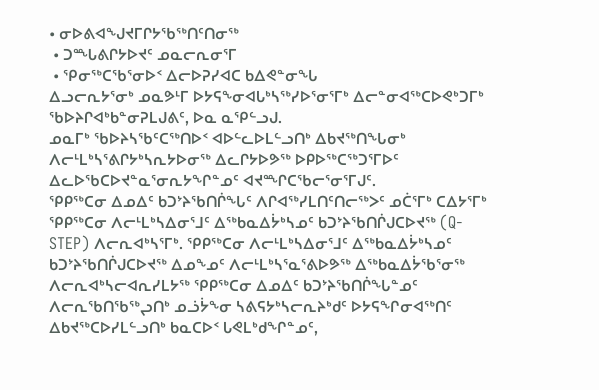• ᓂᐅᕕᐊᖑᔪᒥᒋᔭᖃᖅᑎᑦᑎᓂᖅ
 • ᑐᙵᕕᒋᔭᐅᔪᑦ ᓄᓇᓕᕆᓂᕐᒥ
 • ᕿᓂᖅᑕᖃᕐᓂᐅᑉ ᐃᓕᐅᕈᓯᐊᑕ ᑲᐃᕙᓐᓂᖓ
ᐃᓗᓕᕆᔭᕐᓂᒃ ᓄᓇᕗᒻᒥ ᐅᔭᕋᖕᓂᐊᒐᒃᓴᖅᓯᐅᕐᓂᕐᒥᒃ ᐃᓕᓐᓂᐊᖅᑕᐅᕙᒃᑐᒥᒃ ᖃᐅᔨᒋᐊᒃᑲᓐᓂᕈᒪᒍᕕᑦ, ᐅᓇ ᓇᕿᓪᓗᒍ.
ᓄᓇᒥᒃ ᖃᐅᔨᓴᖃᑦᑕᖅᑎᐅᑉ ᐊᐅᓪᓚᐅᒪᓪᓗᑎᒃ ᐃᑲᔪᖅᑎᖓᓂᒃ ᐱᓕᒻᒪᒃᓴᕐᕕᒋᔭᒃᓴᕆᔭᐅᓂᖅ ᐃᓚᒋᔭᐅᕗᖅ ᐅᑭᐅᖅᑕᖅᑐᕐᒥᐅᑦ ᐃᓚᐅᖃᑕᐅᔪᓐᓇᕐᓂᕆᔭᖏᓐᓄᑦ ᐊᔪᙱᑕᖃᓕᕐᓂᕐᒥᒍᑦ.
ᕿᑭᖅᑕᓂ ᐃᓄᐃᑦ ᑲᑐᔾᔨᖃᑎᒌᖓᑦ ᐱᒋᐊᖅᓯᒪᑎᑦᑎᓕᖅᐳᑦ ᓄᑖᕐᒥᒃ ᑕᐃᔭᕐᒥᒃ ᕿᑭᖅᑕᓂ ᐱᓕᒻᒪᒃᓴᐃᓂᕐᒧᑦ ᐃᖅᑲᓇᐃᔮᒃᓴᓄᑦ ᑲᑐᔾᔨᖃᑎᒌᒍᑕᐅᔪᖅ (Q-STEP) ᐱᓕᕆᐊᒃᓴᕐᒥᒃ. ᕿᑭᖅᑕᓂ ᐱᓕᒻᒪᒃᓴᐃᓂᕐᒧᑦ ᐃᖅᑲᓇᐃᔮᒃᓴᓄᑦ ᑲᑐᔾᔨᖃᑎᒌᒍᑕᐅᔪᖅ ᐃᓄᖕᓄᑦ ᐱᓕᒻᒪᒃᓴᕐᓇᕐᕕᐅᕗᖅ ᐃᖅᑲᓇᐃᔮᖃᕐᓂᖅ ᐱᓕᕆᐊᒃᓴᓕᐊᕆᓯᒪᔭᖅ ᕿᑭᖅᑕᓂ ᐃᓄᐃᑦ ᑲᑐᔾᔨᖃᑎᒌᖓᓐᓄᑦ ᐱᓕᕆᖃᑎᖃᖅᖢᑎᒃ ᓄᓘᔮᖕᓂ ᓴᕕᕋᔭᒃᓴᓕᕆᔨᒃᑯᑦ ᐅᔭᕋᖏᓂᐊᖅᑎᑦ ᐃᑲᔪᖅᑕᐅᓯᒪᓪᓗᑎᒃ ᑲᓇᑕᐅᑉ ᒐᕙᒪᒃᑯᖏᓐᓄᑦ,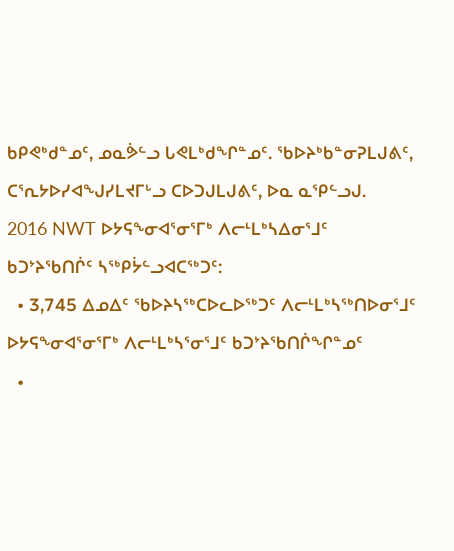ᑲᑭᕙᒃᑯᓐᓄᑦ, ᓄᓇᕘᓪᓗ ᒐᕙᒪᒃᑯᖏᓐᓄᑦ. ᖃᐅᔨᒃᑲᓐᓂᕈᒪᒍᕕᑦ, ᑕᕐᕆᔭᐅᓯᐊᖑᓯᒪᔪᒥᒡᓗ ᑕᐅᑐᒍᒪᒍᕕᑦ, ᐅᓇ ᓇᕿᓪᓗᒍ.
2016 NWT ᐅᔭᕋᖕᓂᐊᕐᓂᕐᒥᒃ ᐱᓕᒻᒪᒃᓴᐃᓂᕐᒧᑦ ᑲᑐᔾᔨᖃᑎᒌᑦ ᓴᖅᑭᔮᓪᓗᐊᑕᖅᑐᑦ:
  • 3,745 ᐃᓄᐃᑦ ᖃᐅᔨᓴᖅᑕᐅᓚᐅᖅᑐᑦ ᐱᓕᒻᒪᒃᓴᖅᑎᐅᓂᕐᒧᑦ ᐅᔭᕋᖕᓂᐊᕐᓂᕐᒥᒃ ᐱᓕᒻᒪᒃᓴᕐᓂᕐᒧᑦ ᑲᑐᔾᔨᖃᑎᒌᖏᓐᓄᑦ
  •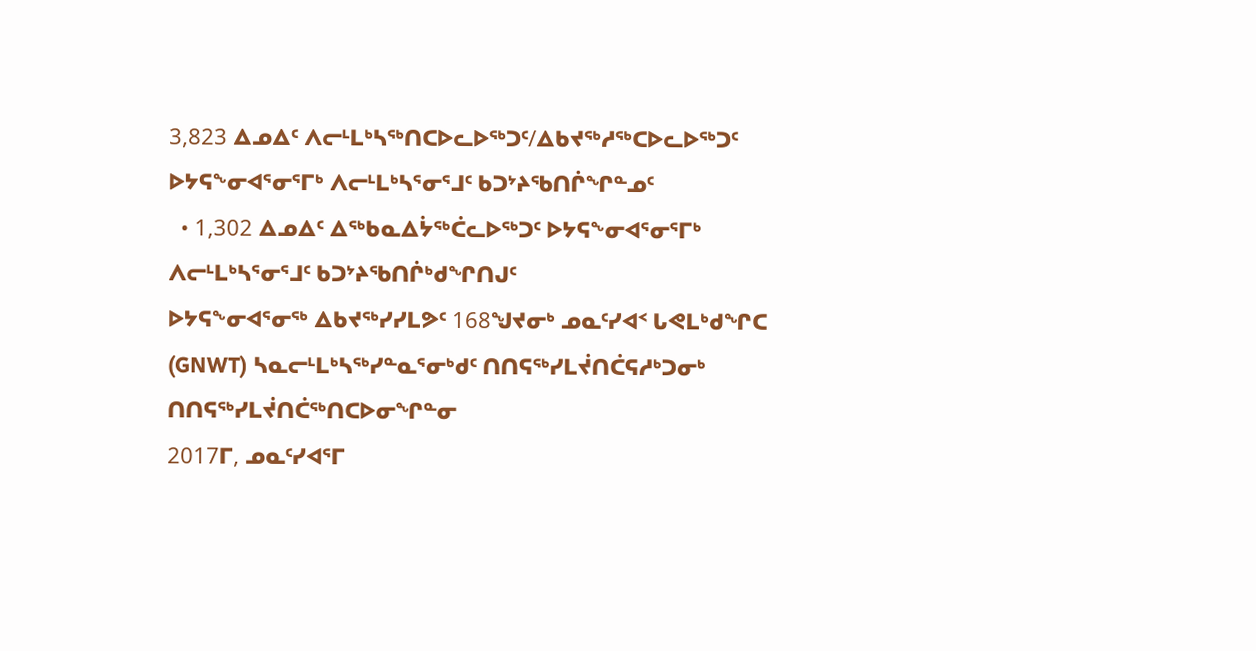3,823 ᐃᓄᐃᑦ ᐱᓕᒻᒪᒃᓴᖅᑎᑕᐅᓚᐅᖅᑐᑦ/ᐃᑲᔪᖅᓱᖅᑕᐅᓚᐅᖅᑐᑦ ᐅᔭᕋᖕᓂᐊᕐᓂᕐᒥᒃ ᐱᓕᒻᒪᒃᓴᕐᓂᕐᒧᑦ ᑲᑐᔾᔨᖃᑎᒌᖏᓐᓄᑦ
  • 1,302 ᐃᓄᐃᑦ ᐃᖅᑲᓇᐃᔮᖅᑖᓚᐅᖅᑐᑦ ᐅᔭᕋᖕᓂᐊᕐᓂᕐᒥᒃ ᐱᓕᒻᒪᒃᓴᕐᓂᕐᒧᑦ ᑲᑐᔾᔨᖃᑎᒌᒃᑯᖏᑎᒍᑦ
ᐅᔭᕋᖕᓂᐊᕐᓂᖅ ᐃᑲᔪᖅᓯᓯᒪᕗᑦ 168ᖑᔪᓂᒃ ᓄᓇᑦᓯᐊᑉ ᒐᕙᒪᒃᑯᖏᑕ (GNWT) ᓴᓇᓕᒻᒪᒃᓴᖅᓯᓐᓇᕐᓂᒃᑯᑦ ᑎᑎᕋᖅᓯᒪᔫᑎᑖᕋᓱᒃᑐᓂᒃ ᑎᑎᕋᖅᓯᒪᔫᑎᑖᖅᑎᑕᐅᓂᖏᓐᓂ
2017ᒥ, ᓄᓇᑦᓯᐊᕐᒥ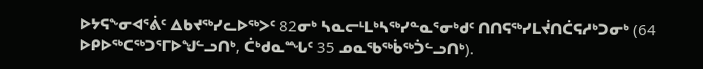ᐅᔭᕋᖕᓂᐊᕐᕖᑦ ᐃᑲᔪᖅᓯᓚᐅᖅᐳᑦ 82ᓂᒃ ᓴᓇᓕᒻᒪᒃᓴᖅᓯᓐᓇᕐᓂᒃᑯᑦ ᑎᑎᕋᖅᓯᒪᔫᑎᑖᕋᓱᒃᑐᓂᒃ (64 ᐅᑭᐅᖅᑕᖅᑐᕐᒥᐅᖑᓪᓗᑎᒃ, ᑖᒃᑯᓇᙵᑦ 35 ᓄᓇᖃᖅᑳᖅᑑᓪᓗᑎᒃ).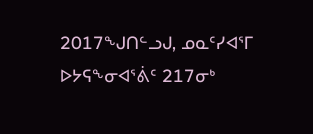2017ᖑᑎᓪᓗᒍ, ᓄᓇᑦᓯᐊᕐᒥ ᐅᔭᕋᖕᓂᐊᕐᕖᑦ 217ᓂᒃ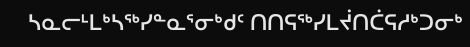ᓴᓇᓕᒻᒪᒃᓴᖅᓯᓐᓇᕐᓂᒃᑯᑦ ᑎᑎᕋᖅᓯᒪᔫᑎᑖᕋᓱᒃᑐᓂᒃ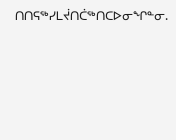ᑎᑎᕋᖅᓯᒪᔫᑎᑖᖅᑎᑕᐅᓂᖏᓐᓂ.